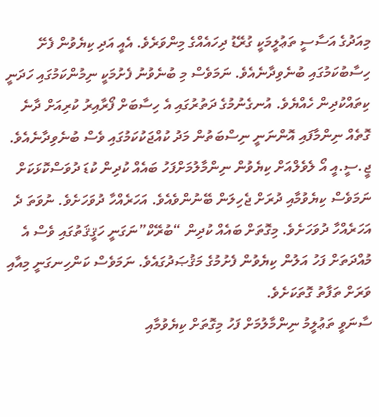މިއަދުގެ އަސާސީ ތަޢުލީމަކީ ގުރޭޑު ދިހައެއްގެ މިންވަރެވެ. އެއީ އަދި ކިޔެވުން ފެށޭ ހިސާބުކަމުގައި ބުނެވިދާނެއެވެ. ނަމަވެސް މި ބުނެވުނު ފެށުމަކީ ނިމުންކަމުގައި ހަދަނީ ކިތައްކުދިން ހެއްޔެވެ. އުނގެނުމުގެ ދަތުރުގައި އެ ހިސާބަށް ފޯރާއިރު ކުރިއަށް ދާނެ ގޮތެއް ނިންމާފައި އޮންނަނީ ނިސްބަތުން މަދު ކުއްޖަކުކަމުގައި ވެސް ބުނެވިދާނެއެވެ.
ޖީ.ސީ.އީ އޯ ލެވެލްއަށް ކިޔެވުން ނިންމާލުމަށްފަހު ބައެއް ކުދިން ކުޑަ ދުވަސްކޮޅަކަށް ނަމަވެސް ކިޔެވުމާއި ދުރަށް ޖެހިލަން ބޭނުންވެއެވެ. އަހަރެއްހާ ދުވަހަށެވެ. ނުވަތަ ދެ އަހަރެއްހާ ދުވަހަށެވެ. މިގޮތަށް ބައެއް ކުދިން “ބުރޭކް”ނަގަނީ ހަޤީޤަތުގައި ވެސް އެ މުއްދަތަށް ފަހު އަލުން ކިޔެވުން ފެށުމުގެ މަޤުޞަދުގައެވެ. ނަމަވެސް ކަންހިނގަނީ މިއާއި ވަރަށް ތަފާތު ގޮތަކަށެވެ.
ސާނަވީ ތަޢުލީމު ނިންމާލުމަށް ފަހު މިގޮތަށް ކިޔެވުމާއި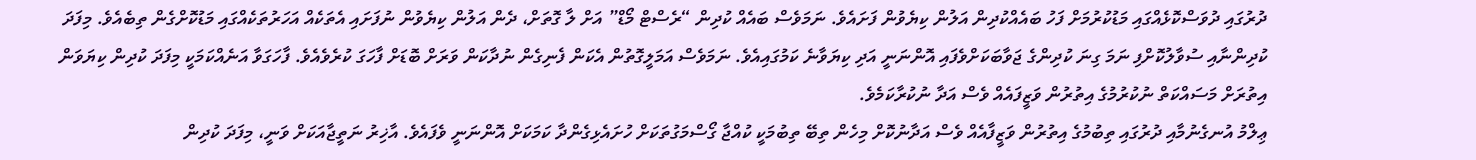ދުރުގައި ދުވަސްކޮޅެއްގައި މަޑުކުރުމަށް ފަހު ބައެއްކުދިން އަލުން ކިޔެވުން ފަށައެވެ. ނަމަވެސް ބައެއް ކުދިން “ރެސްޓް މޯޑް” އަށް ލާ ގޮތަށް، ދެން އަލުން ކިޔެވުން ނުފަށައި އެތަކެއް އަހަރުތަކެއްގައި މަޑުކޮށްގެން ތިބެއެވެ. މިފަދަ ކުދިންނާއި ސުވާލުކޮށްފި ނަމަ ގިނަ ކުދިންގެ ޖަވާބަކަށްވެފައި އޮންނަނީ އަދި ކިޔަވާނެ ކަމުގައިއެވެ. ނަމަވެސް އަމަލީގޮތުން އެކަން ފެނިގެން ނުދާކަން ވަރަށް ބޮޑަށް ފާހަގަ ކުރެވެއެވެ. ފާހަގަވާ އަނެއްކަމަކީ މިފަދަ ކުދިން ކިޔަވަން އިތުރަށް މަސައްކަތް ނުކުރުމުގެ އިތުރުން ވަޒީފައެއް ވެސް އަދާ ނުކުރާކަމެވެ.
ޢިލްމު އުނގެނުމާއި ދުރުގައި ތިބުމުގެ އިތުރުން ވަޒީފާއެއް ވެސް އަދާނުކޮށް މިހެން ތިބޭ ތިބުމަކީ ކުއްޖާ ގޯސްމަގުތަކަށް ހުށައެޅިގެންދާ ކަމަކަށް އޮންނަނީ ވެފައެވެ. އާޚިރު ނަތީޖާއަކަށް ވަނީ، މިފަދަ ކުދިން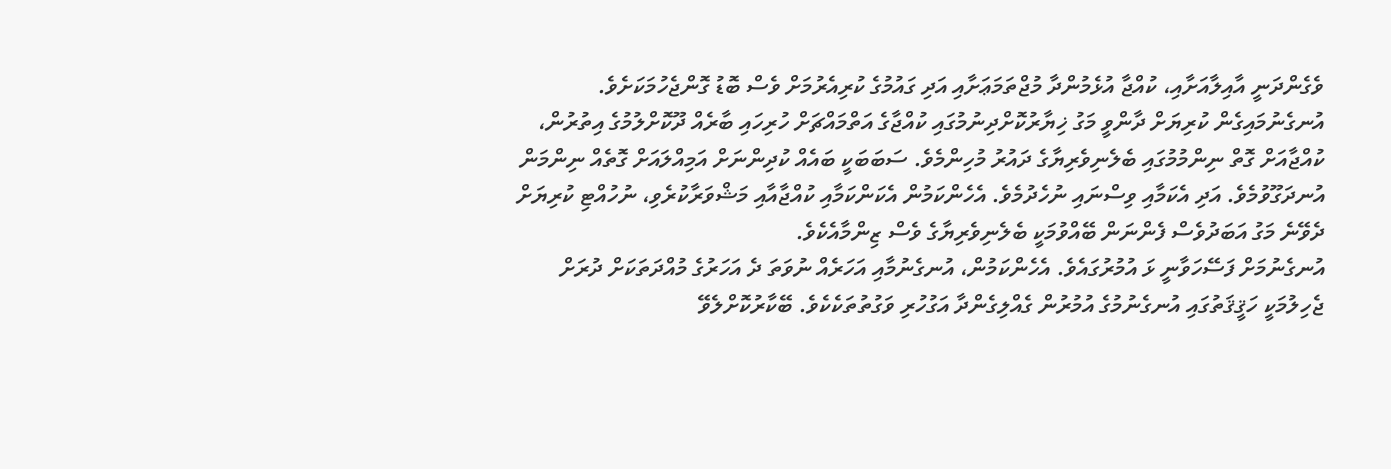ވެގެންދަނީ އާއިލާއަށާއި، ކުއްޖާ އުޅެމުންދާ މުޖްތަމަޢަށާއި އަދި ގައުމުގެ ކުރިއެރުމަށް ވެސް ބޮޑު ގޮންޖެހުމަކަށެވެ.
އުނގެނުމައިގެން ކުރިޔަށް ދާންވީ މަގު ޚިޔާރުކޮށްދިނުމުގައި ކުއްޖާގެ އަތްމައްޗަށް ހުރިހައި ބާރެއް ދޫކޮށްލުމުގެ އިތުރުން، ކުއްޖާއަށް ގޮތް ނިންމުމުގައި ބެލެނިވެރިޔާގެ ދައުރު މުހިންމެވެ. ސަބަބަކީ ބައެއް ކުދިންނަށް އަމިއްލައަށް ގޮތެއް ނިންމަން އުނދަގޫވުމެވެ. އަދި އެކަމާއި ވިސްނައި ނުހެދުމެވެ. އެހެންކަމުން އެކަންކަމާއި ކުއްޖާއާއި މަޝްވަރާކުރެވި، ނުހުއްޓި ކުރިޔަށް ދެވޭނެ މަގު އަބަދުވެސް ފެންނަން ބޭއްވުމަކީ ބެލެނިވެރިޔާގެ ވެސް ޒިންމާއެކެވެ.
އުނގެނުމަށް ފަސޭހަވާނީ ޅަ އުމުރުގައެވެ. އެހެންކަމުން، އުނގެނުމާއި އަހަރެއް ނުވަތަ ދެ އަހަރުގެ މުއްދަތަކަށް ދުރަށް ޖެހިލުމަކީ ހަޤީޤަތުގައި އުނގެނުމުގެ އުމުރުން ގެއްލިގެންދާ އަގުހުރި ވަގުތުތަކެކެވެ. ބޭކާރުކޮށްލެވޭ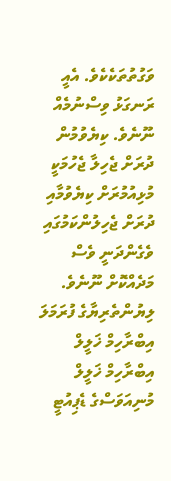ވަގުތުތަކެކެވެ. އެއީ ރަނގަޅު ވިސްނުމެއް ނޫނެވެ. ކިޔެވުމުން ދުރަށް ޖެހިލާ ޖެހުމަކީ މުޅިއުމުރަށް ކިޔެވުމާއި ދުރަށް ޖެހިލުންކަމުގައި ވެގެންދަނީ ވެސް މަދެއްކޮށް ނޫނެވެ.
ލިޔުންތެރިޔާގެ ފުރަމަލަ
އިބްރާހިމް ޚަލީލް
އިބްރާހިމް ޚަލީލް
މުނިއަވަސްގެ ޑެޕިއުޓީ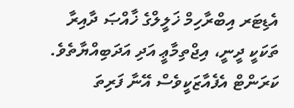އެޑިޓަރ އިބްރާހިމް ޚަލީލްގެ ޚާއްޞަ ދާއިރާ ތަކަކީ ދީނީ، އިޖްތިމާޢީ އަދި އަދަބިއްޔާތެވެ. ކަރަންޓް އެފެއާޒަކީވެސް އޭނާ ފަރިތަ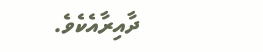ދާއިރާއެކެވެ.